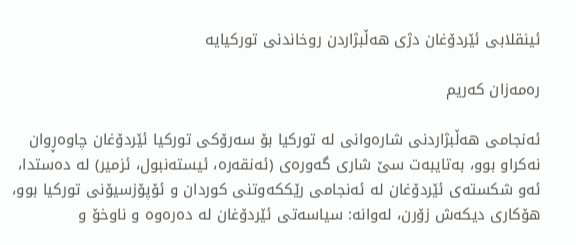ئینقلابی ئێردۆغان دژی هه‌ڵبژاردن روخاندنی توركیایه‌

رەمەزان کەریم

ئه‌نجامی هه‌ڵبژاردنی شاره‌وانی له‌ توركیا بۆ سه‌رۆكی توركیا ئێردۆغان چاوه‌ڕوان نه‌كراو بوو، به‌تایبه‌ت سێ شاری گه‌وره‌ی (ئه‌نقه‌ره‌، ئیسته‌نبول، ئزمیر) له‌ ده‌ستدا، ئه‌و شكسته‌ی ئێردۆغان له‌ ئه‌نجامی رێككه‌وتنی كوردان و ئۆپۆزسیۆنی توركیا بوو، هۆكاری دیكه‌ش زۆرن، له‌وانه‌: سیاسه‌تی ئێردۆغان له‌ ده‌ره‌وه‌ و ناوخۆ و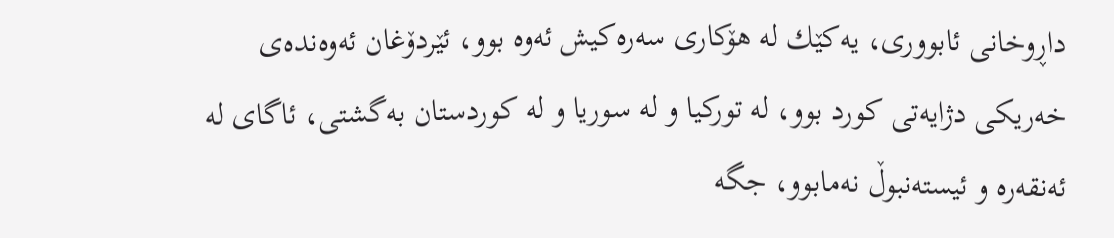داڕوخانی ئابووری، یه‌كێك له‌ هۆكاری سه‌ره‌كیش ئه‌وه‌ بوو، ئێردۆغان ئه‌وه‌نده‌ی خه‌ریكی دژایه‌تی كورد بوو، له‌ توركیا و له‌ سوریا و له‌ كوردستان به‌گشتی، ئاگای له‌ ئه‌نقه‌ره‌ و ئیسته‌نبوڵ نه‌مابوو، جگه‌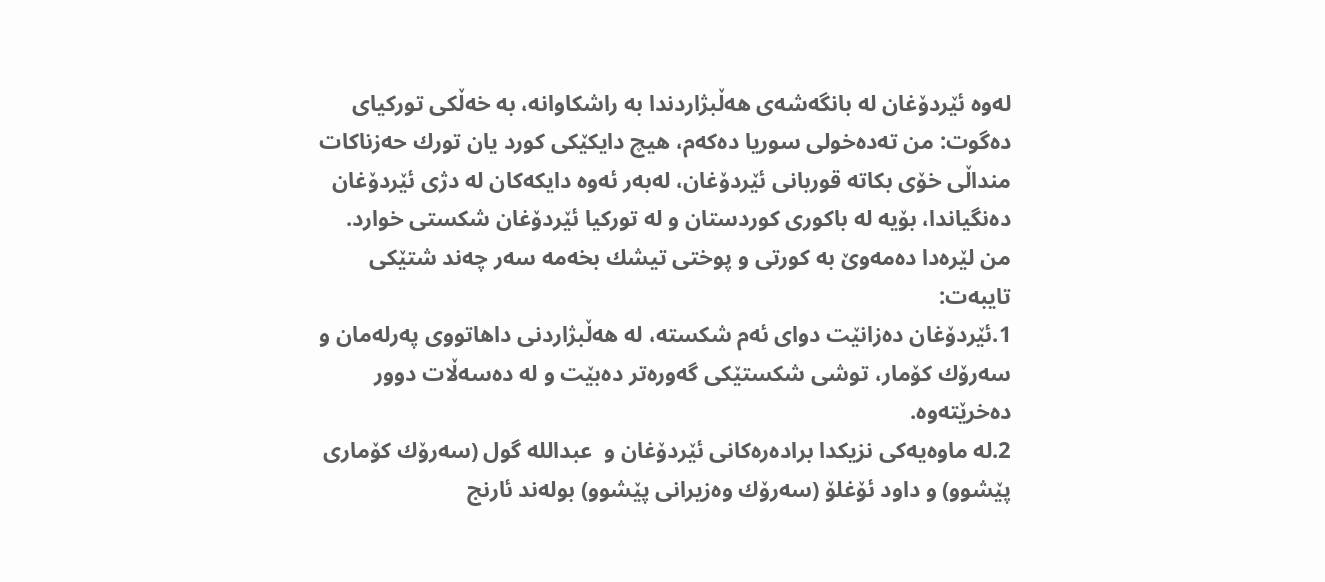له‌وه‌ ئێردۆغان له‌ بانگه‌شه‌ی هه‌ڵبژاردندا به‌ راشكاوانه‌، به‌ خه‌ڵكی توركیای ده‌گوت: من ته‌ده‌خولی سوریا ده‌كه‌م، هیچ دایكێكی كورد یان تورك حه‌زناكات منداڵی خۆی بكاته‌ قوربانی ئێردۆغان، له‌به‌ر ئه‌وه‌ دایكه‌كان له‌ دژی ئێردۆغان ده‌نگیاندا، بۆیه‌ له‌ باكوری كوردستان و له‌ توركیا ئێردۆغان شكستی خوارد.
من لێره‌دا ده‌مه‌وێ به‌ كورتی و پوختی تیشك بخه‌مه‌ سه‌ر چه‌ند شتێكی تایبه‌ت:
1.ئێردۆغان ده‌زانێت دوای ئه‌م شكسته‌، له‌ هه‌ڵبژاردنی داهاتووی په‌رله‌مان و سه‌رۆك كۆمار، توشی شكستێكی گه‌وره‌تر ده‌بێت و له‌ ده‌سه‌ڵات دوور ده‌خرێته‌وه‌.
2.له‌ ماوه‌یه‌كی نزیكدا براده‌ره‌كانی ئێردۆغان و  عبدالله‌ گول (سه‌رۆك كۆماری پێشوو) و داود ئۆغلۆ (سه‌رۆك وه‌زیرانی پێشوو) بوله‌ند ئارنج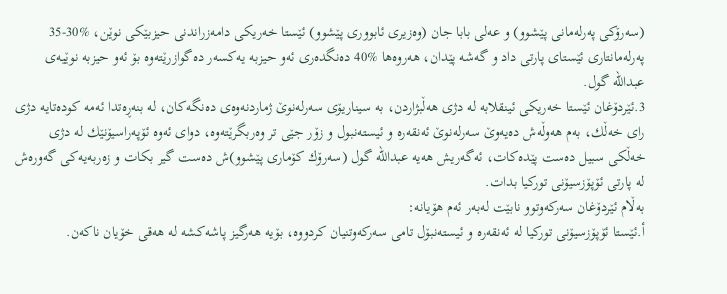(سه‌رۆكی په‌رله‌مانی پێشوو) و عه‌لی بابا جان (وه‌زیری ئابووری پێشوو) ئێستا خه‌ریكی دامه‌زراندنی حیزبێكی نوێن، %30-35 په‌رله‌مانتاری ئێستای پارتی داد و گه‌شه‌ پێدان، هه‌روه‌ها %40 ده‌نگده‌ری ئه‌و حیزبه‌ یه‌كسه‌ر ده‌گوازرێته‌وه‌ بۆ ئه‌و حیزبه‌ نوێیه‌ی عبدالله‌ گول.
3.ئێردۆغان ئێستا خه‌ریكی ئینقلابه‌ له‌ دژی هه‌ڵبژاردن، به‌ سیناریۆی سه‌رله‌نوێ ژماردنه‌وه‌ی ده‌نگه‌كان، له‌ بنه‌ڕه‌تدا ئه‌مه‌ كوده‌تایه‌ دژی رای خه‌ڵك، به‌م هه‌وڵه‌ش ده‌یه‌وێ سه‌رله‌نوێ ئه‌نقه‌ره‌ و ئیسته‌نبول و زۆر جێی تر وه‌ربگرێته‌وه‌، دوای ئه‌وه‌ ئۆپه‌راسیۆنێك له‌ دژی خه‌ڵكی سبیل ده‌ست پێده‌كات، ئه‌گه‌ریش هه‌یه‌ عبدالله‌ گول (سه‌رۆك كۆماری پێشوو)ش ده‌ست گیر بكات و زه‌ربه‌یه‌كی گه‌وره‌ش له‌ پارتی ئۆپۆزسیۆنی توركیا بدات.
به‌ڵام ئێردۆغان سه‌ركه‌وتوو نابێت له‌به‌ر ئه‌م هۆیانه‌:
أ‌.ئێستا ئۆپۆزسیۆنی توركیا له‌ ئه‌نقه‌ره‌ و ئیسته‌نبۆل تامی سه‌ركه‌وتنیان كردووه‌، بۆیه‌ هه‌رگیز پاشه‌كشه‌ له‌ هه‌قی خۆیان ناكه‌ن.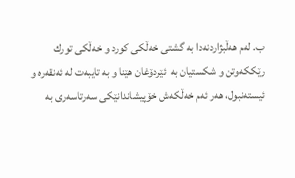ب‌. له‌م هه‌ڵبژاردنه‌دا به‌ گشتی خه‌ڵكی كورد و خه‌ڵكی تورك رێككه‌وتن و شكستیان به‌  ئێردۆغان هێنا و به‌ تایبه‌ت له‌ ئه‌نقه‌ره‌ و ئیسته‌نبول، هه‌ر ئه‌م خه‌ڵكه‌ش خۆپیشاندانێكی سه‌رتاسه‌ری به‌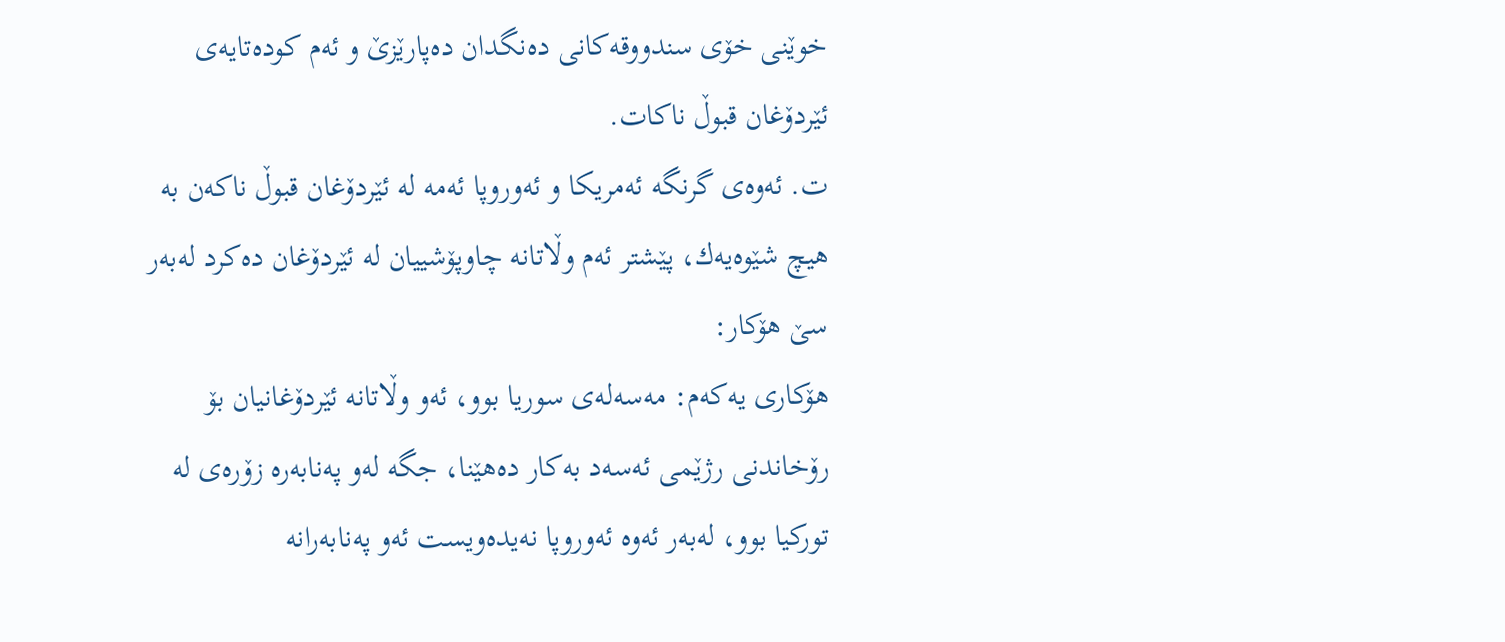خوێنی خۆی سندووقه‌كانی ده‌نگدان ده‌پارێزێ و ئه‌م كوده‌تایه‌ی ئێردۆغان قبوڵ ناكات.
ت‌. ئه‌وه‌ی گرنگه‌ ئه‌مریكا و ئه‌وروپا ئه‌مه‌ له‌ ئێردۆغان قبوڵ ناكه‌ن به‌ هیچ شێوه‌یه‌ك، پێشتر ئه‌م وڵاتانه‌ چاوپۆشییان له‌ ئێردۆغان ده‌كرد له‌به‌ر سێ هۆكار:
هۆكاری یه‌كه‌م: مه‌سه‌له‌ی سوریا بوو، ئه‌و وڵاتانه‌ ئێردۆغانیان بۆ رۆخاندنی رژێمی ئه‌سه‌د به‌كار ده‌هێنا، جگه‌ له‌و په‌نابه‌ره‌ زۆره‌ی له‌ توركیا بوو، له‌به‌ر ئه‌وه‌ ئه‌وروپا نه‌یده‌ویست ئه‌و په‌نابه‌رانه‌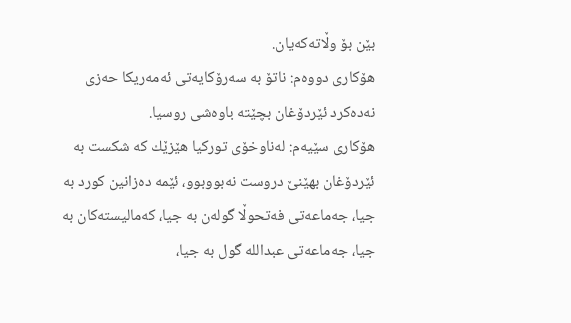بێن بۆ وڵاته‌كه‌یان.
هۆكاری دووه‌م: ناتۆ به‌ سه‌رۆكایه‌تی ئه‌مه‌ریكا حه‌زی نه‌ده‌كرد ئێردۆغان بچێته‌ باوه‌شی روسیا.
هۆكاری سێیه‌م: له‌ناوخۆی توركیا هێزێك كه‌ شكست به‌ ئێردۆغان بهێنێ دروست نه‌بووبوو، ئێمه‌ ده‌زانین كورد به‌ جیا، جه‌ماعه‌تی فه‌تحوڵا گوله‌ن به‌ جیا، كه‌مالیسته‌كان به‌ جیا، جه‌ماعه‌تی عبدالله‌ گول به‌ جیا،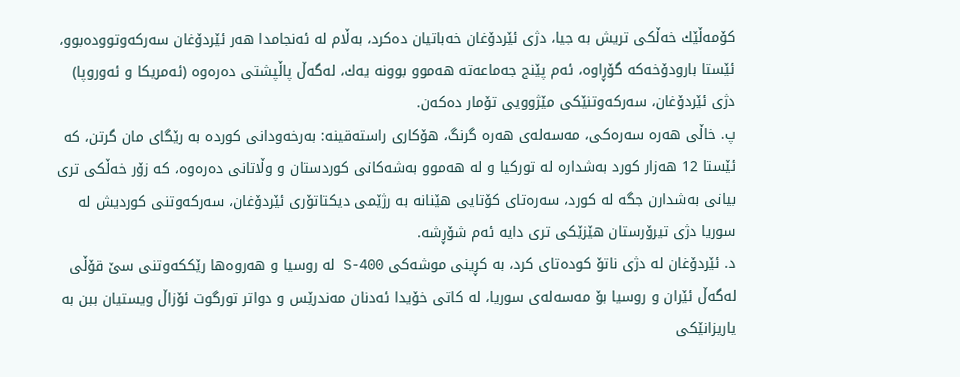كۆمه‌ڵێك خه‌ڵكی تریش به‌ جیا، دژی ئێردۆغان خه‌باتیان ده‌كرد، به‌ڵام له‌ ئه‌نجامدا هه‌ر ئێردۆغان سه‌ركه‌وتووده‌بوو، ئێستا بارودۆخه‌كه‌ گۆڕاوه‌، ئه‌م پێنج جه‌ماعه‌ته‌ هه‌موو بوونه‌ یه‌ك، له‌گه‌ڵ پاڵپشتی ده‌ره‌وه‌ (ئه‌مریكا و ئه‌وروپا) دژی ئێردۆغان، سه‌ركه‌وتنێكی مێژوویی تۆمار ده‌كه‌ن.
پ. خاڵی هه‌ره‌ سه‌ره‌كی، مه‌سه‌له‌ی هه‌ره‌ گرنگ، هۆكاری راسته‌قینه‌: به‌رخه‌ودانی كورده‌ به‌ رێگای مان گرتن، كه‌ ئێستا 12 هه‌زار كورد به‌شداره‌ له‌ توركیا و له‌ هه‌موو به‌شه‌كانی كوردستان و وڵاتانی ده‌ره‌وه‌، كه‌ زۆر خه‌ڵكی تری بیانی به‌شدارن جگه‌ له‌ كورد، سه‌ره‌تای كۆتایی هێنانه‌ به‌ رژێمی دیكتاتۆری ئێردۆغان‌، سه‌ركه‌وتنی كوردیش له‌ سوریا دژی تیرۆرستان هێزێكی تری دایه‌ ئه‌م شۆڕشه‌.
د. ئێردۆغان له‌ دژی ناتۆ كوده‌تای كرد، به‌ كڕینی موشه‌كی S-400 له‌ روسیا و هه‌روه‌ها رێككه‌وتنی سێ قۆڵی له‌گه‌ڵ ئێران و روسیا بۆ مه‌سه‌له‌ی سوریا، له‌ كاتی خۆیدا ئه‌دنان مه‌ندرێس و دواتر تورگوت ئۆزاڵ ویستیان ببن به‌ یاریزانێكی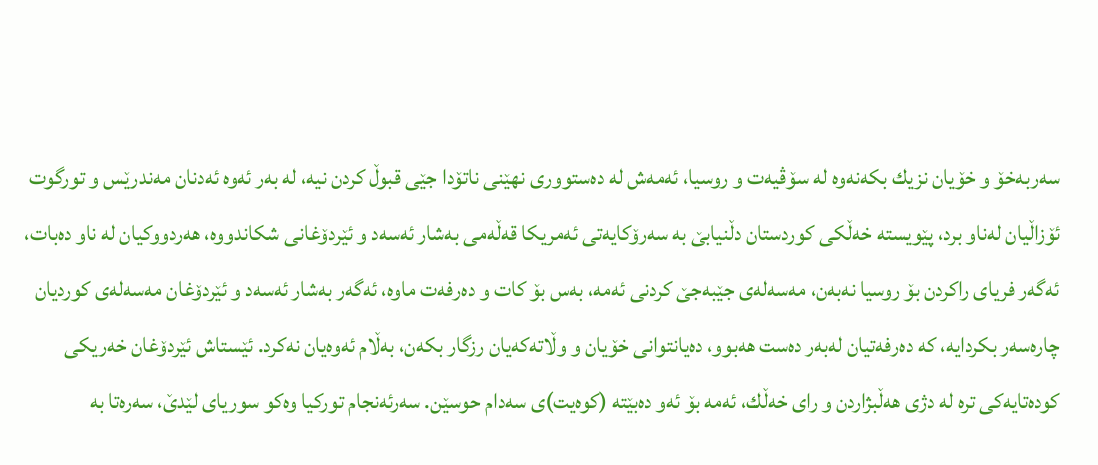سه‌ربه‌خۆ و خۆیان نزیك بكه‌نه‌وه‌ له‌ سۆڤیه‌ت و روسیا، ئه‌مه‌ش له‌ ده‌ستووری نهێنی ناتۆدا جێی قبوڵ كردن نیه‌، له‌ به‌ر ئه‌وه‌ ئه‌دنان مه‌ندرێس و تورگوت ئۆزاڵیان له‌ناو برد، پێویسته‌ خه‌ڵكی كوردستان دڵنیابێ به‌ سه‌رۆكایه‌تی ئه‌مریكا قه‌ڵه‌می به‌شار ئه‌سه‌د و ئێردۆغانی شكاندووه‌، هه‌ردووكیان له‌ ناو ده‌بات، ئه‌گه‌ر فریای راكردن بۆ روسیا نه‌به‌ن، مه‌سه‌له‌ی جێبه‌جێ كردنی ئه‌مه‌، به‌س بۆ كات و ده‌رفه‌ت ماوه‌، ئه‌گه‌ر به‌شار ئه‌سه‌د و ئێردۆغان مه‌سه‌له‌ی كوردیان چاره‌سه‌ر بكردایه‌، كه‌ ده‌رفه‌تیان له‌به‌ر ده‌ست هه‌بوو، ده‌یانتوانی خۆیان و وڵاته‌كه‌یان رزگار بكه‌ن، به‌ڵام ئه‌وه‌یان نه‌كرد. ئێستاش ئێردۆغان خه‌ریكی كوده‌تایه‌كی تره‌ له‌ دژی هه‌ڵبژاردن و رای خه‌ڵك، ئه‌مه‌ بۆ ئه‌و ده‌بێته‌ (كوه‌یت)ی سه‌دام حوسێن. سه‌رئه‌نجام توركیا وه‌كو سوریای لێدێ، سه‌ره‌تا به‌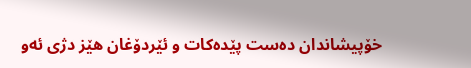خۆپیشاندان ده‌ست پێده‌كات و ئێردۆغان هێز دژی ئه‌و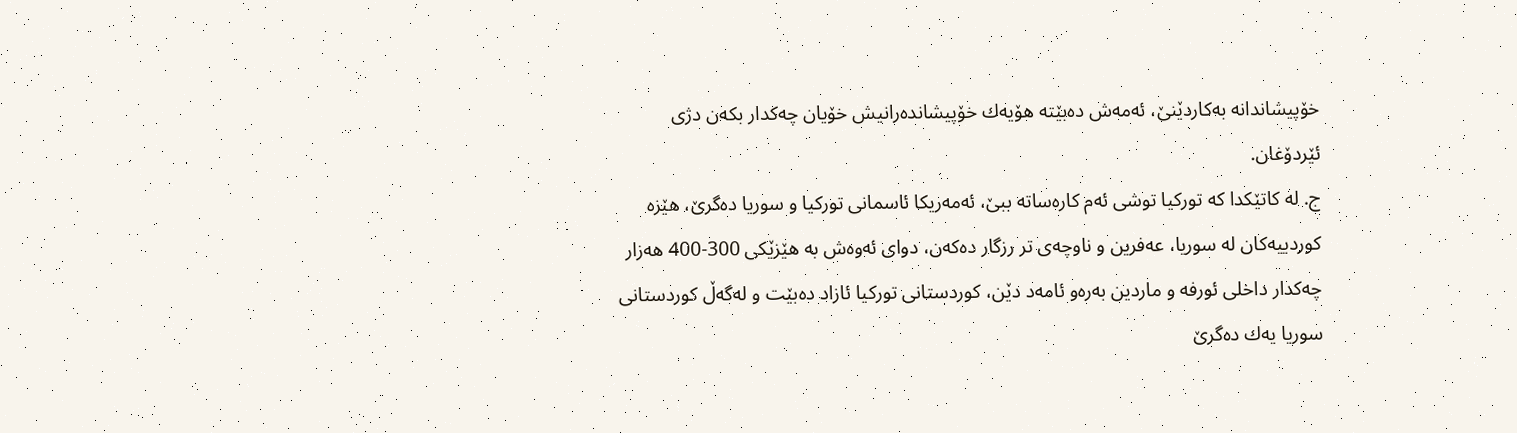خۆپیشاندانه‌ به‌كاردێنێ، ئه‌مه‌ش ده‌بێته‌ هۆیه‌ك خۆپیشانده‌رانیش خۆیان چه‌كدار بكه‌ن دژی ئێردۆغان.
ج. له‌ كاتێكدا كه‌ توركیا توشی ئه‌م كاره‌ساته‌ ببێ، ئه‌مه‌ریكا ئاسمانی توركیا و سوریا ده‌گرێ، هێزه‌ كوردییه‌كان له‌ سوریا، عه‌فرین و ناوچه‌ی تر رزگار ده‌كه‌ن، دوای ئه‌وه‌ش به‌ هێزێكی 300-400 هه‌زار چه‌كدار داخلی ئورفه‌ و ماردین به‌ره‌و ئامه‌د دێن، كوردستانی توركیا ئازاد ده‌بێت و له‌گه‌ڵ كوردستانی سوریا یه‌ك ده‌گرێ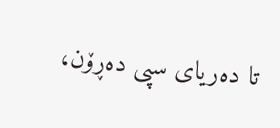تا ده‌ریای سپی ده‌ڕۆن،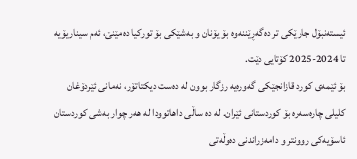ئیسته‌نبۆل جارێكی تر ده‌گه‌ڕێننه‌وه‌ بۆ یۆنان و به‌شێكی بۆ توركیا ده‌مێنێ، ئه‌م سیناریۆیه‌ تا 2024-2025 كۆتایی دێت.
بۆ ئێمه‌ی كورد قازانجێكی گه‌وره‌یه‌ رزگار بوون له‌ ده‌ست دیكتاتۆر، نه‌مانی ئێردۆغان كلیلی چاره‌سه‌ره‌ بۆ كوردستانی ئێران. له‌ ده‌ ساڵی داهاتوودا له‌ هه‌ر چوار به‌شی كوردستان ئاسۆیه‌كی روونتر و دامه‌زراندنی ده‌وڵه‌تی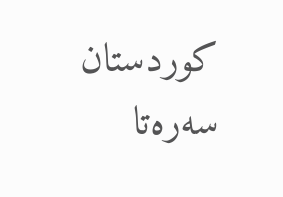كوردستان سه‌ره‌تا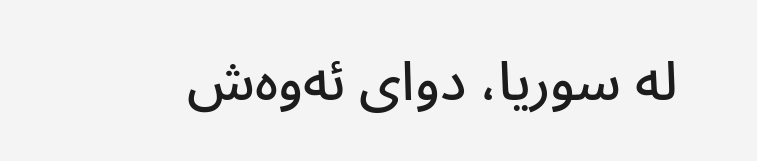له‌ سوریا، دوای ئه‌وه‌ش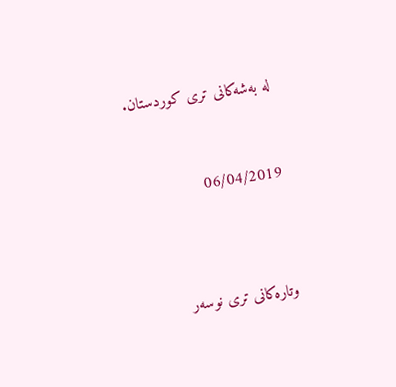له‌ به‌شه‌كانی تری كوردستان.


06/04/2019



وتارەکانی تری نوسەر